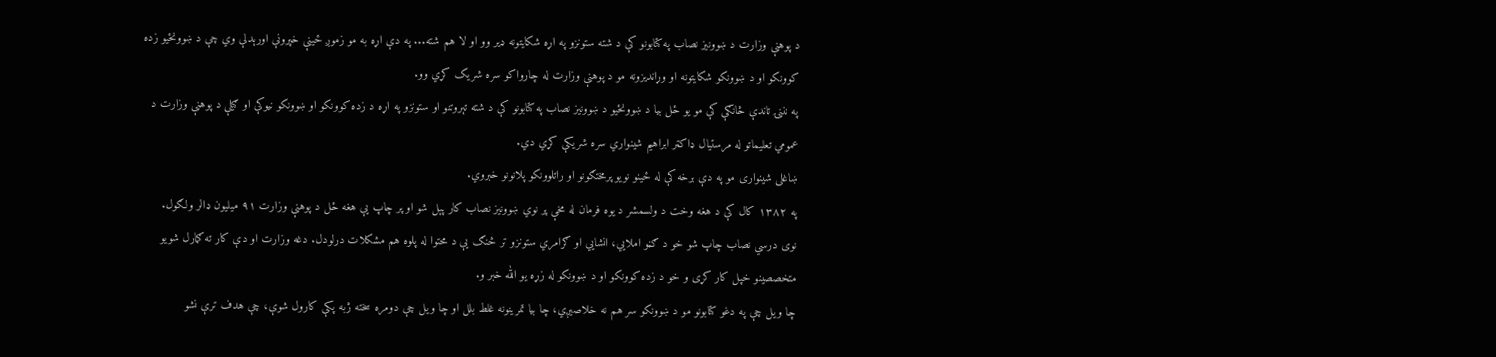د پوهنې وزارت د ښوونيز نصاب په کتابونو کې د شته ستونزو په اړه شکایتونه ډير وو او لا هم شته... په دې اړه به مو زموږ ځينې خپرونې اورېدلې وي چې د ښوونځیو زده کوونکو او د ښوونکو شکایتونه او وړانديزونه مو د پوهنې وزارت له چارواکو سره شريک کړي وو.
په نننۍ تاندې څانګې کې مو یو ځل بیا د ښوونځيو د ښوونيز نصاب په کتابونو کې د شته تېروتنو او ستونزو په اړه د زده کوونکو او ښوونکو نيوکې او ګيلې د پوهنې وزارت د عمومي تعليماتو له مرستیال ډاکټر ابراهیم شینواري سره شريکې کړي دي.
ښاغلی شينواری مو په دې برخه کې له ځينو نویو پرمختګونو او راتلوونکو پلانونو خبروي.
په ۱۳۸۲ کال کې د هغه وخت د ولسمشر د یوه فرمان له مخې پر نوي ښوونيز نصاب کار پېل شو او پر چاپ يې هغه ځل د پوهنې وزارت ۹۱ میلیون ډالر ولګول.
نوی درسي نصاب چاپ شو خو د ګڼو املايي، انشايي او ګرامري ستونزو تر څنګ يې د محتوا له پلوه هم مشکلات درلودل. دغه وزارت او دې کار ته ګمارل شویو متخصصینو خپل کار کړی و خو د زده کوونکو او د ښوونکو له زړه یو الله خبر و.
چا ویل چې په دغو کتابونو مو د ښوونکو سر هم نه خلاصيږي، چا بیا تمرینونه غلط بلل او چا ویل چې دومره سخته ژبه پکې کارول شوې، چې هدف ترې نشو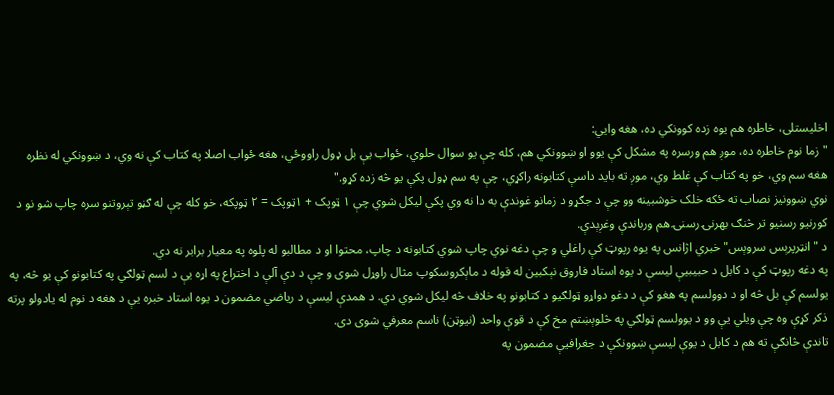اخليستلی، خاطره هم یوه زده کوونکي ده، هغه وايي:
"زما نوم خاطره ده، موږ هم ورسره په مشکل کې یوو او ښوونکي هم، کله چې يو سوال حلوي، ځواب يې بل ډول راووځي، هغه ځواب اصلا په کتاب کې نه وي، د ښوونکي له نظره هغه سم وي، خو په کتاب کې غلط وي، موږ ته باید داسې کتابونه راکړي، چې په سم ډول پکې یو څه زده کړو."
نوي ښوونيز نصاب ته ځکه خلک خوشبينه وو چې د جګړو د زمانو غوندې به دا نه وي پکې لیکل شوي چې ۱ ټوپک + ۱ټوپک = ۲ ټوپکه، خو کله چې له ګڼو تېروتنو سره چاپ شو نو د کورنيو رسنيو تر څنګ بهرنۍ رسنۍ هم ورباندې وغږېدې.
د "انټرپرېس سروېس" خبري اژانس په یوه رپوټ کې راغلي و چې دغه نوي چاپ شوي کتابونه د چاپ، محتوا او د مطالبو له پلوه په معيار برابر نه دي.
په دغه رپوټ کې د کابل د حبيبيې لیسې د یوه استاد فاروق نېکبين له قوله د ماېکروسکوپ مثال راوړل شوی و چې د دې آلې د اختراع په اړه يې د لسم ټولګي په کتابونو کې یو څه، په یولسم کې بل څه او د دوولسم په هغو کې د دغو دواړو ټولګیو د کتابونو په خلاف څه لیکل شوي دي. د همدې لیسې د ریاضي مضمون د یوه استاد خبره يې د هغه د نوم له یادولو پرته ذکر کړې وه چې ویلي يې وو د یوولسم ټولګي په څلوېښتم مخ کې د قوې واحد (نيوټن) ناسم معرفي شوی دی.
تاندې څانګې ته هم د کابل د یوې لیسې ښوونکې د جغرافیې مضمون په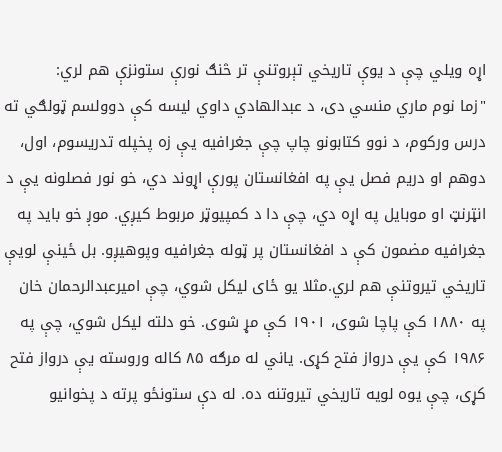اړه ویلي چې د یوې تاريخي تېروتنې تر څنګ نورې ستونزې هم لري:
"زما نوم ماري منسي دی، د عبدالهادي داوي ليسه کې دوولسم ټولګي ته درس ورکوم، د نوو کتابونو چاپ چې جغرافیه يې زه پخپله تدريسوم، اول، دوهم او دریم فصل یې په افغانستان پورې اړوند دي، خو نور فصلونه یې د انټرنټ او موبایل په اړه دي، چې دا د کمپيوټر مربوط کیږي. موږ خو باید په جغرافیه مضمون کې د افغانستان پر ټوله جغرافیه وپوهیږو. بل ځينې لويې تاريخي تیروتنې هم لري.مثلا يو ځای لیکل شوي، چې امیرعبدالرحمان خان په ۱۸۸۰ کې پاچا شوی، ۱۹۰۱ کې مړ شوی. خو دلته لیکل شوي، چې په ۱۹۸۶ کې یې درواز فتح کړی. یاني له مرګه ۸۵ کاله وروسته يې درواز فتح کړی، چې يوه لویه تاريخي تیروتنه ده. له دې ستونځو پرته د پخوانيو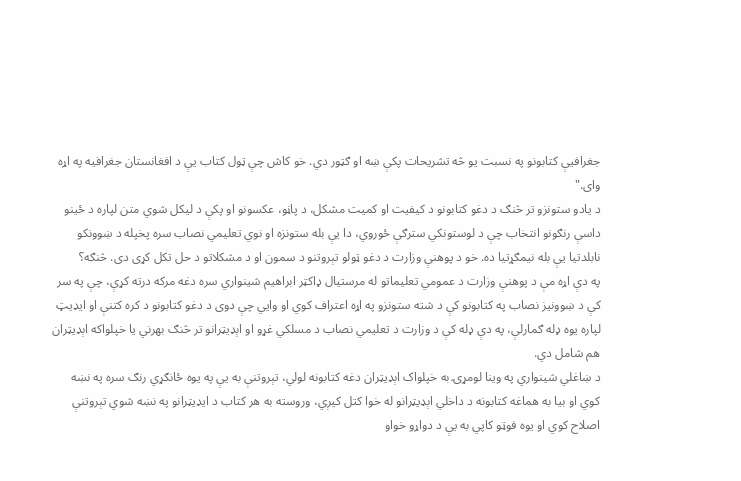جغرافيې کتابونو په نسبت يو څه تشریحات پکې ښه او ګټور دي. خو کاش چې ټول کتاب يې د افغانستان جغرافيه په اړه وای."
د یادو ستونزو تر څنګ د دغو کتابونو د کیفیت او کميت مشکل، د پاڼو، عکسونو او پکې د لیکل شوي متن لپاره د ځينو داسې رنګونو انتخاب چې د لوستونکي سترګې ځوروي، دا يې بله ستونزه او نوي تعليمي نصاب سره پخپله د ښوونکو نابلدتیا يې بله نیمګړتیا ده. خو د پوهنې وزارت د دغو ټولو تېروتنو د سمون او د مشکلاتو د حل تکل کړی دی. څنګه؟
په دې اړه مې د پوهنې وزارت د عمومي تعليماتو له مرستیال ډاکټر ابراهیم شینواري سره دغه مرکه درته کړې، چې په سر کې د ښوونیز نصاب په کتابونو کې د شته ستونزو په اړه اعتراف کوي او وايي چې دوی د دغو کتابونو د کره کتنې او ایډيټ لپاره یوه ډله ګمارلې، په دې ډله کې د وزارت د تعليمي نصاب د مسلکي غړو او اېډيټرانو تر څنګ بهرني یا خپلواکه اېډيټران هم شامل دي.
د ښاغلي شينواري په وینا لومړۍ به خپلواک اېډيټران دغه کتابونه لولي، تېروتنې به يې په یوه ځانګړي رنګ سره په نښه کوي او بیا به هماغه کتابونه د داخلي اېډيټرانو له خوا کتل کيږي، وروسته به هر کتاب د ايډيټرانو په نښه شوي تېروتنې اصلاح کوي او یوه فوټو کاپي به يې د دواړو خواو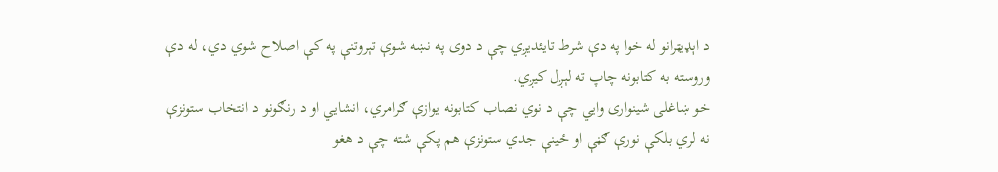د اېډيټرانو له خوا په دې شرط تايئديږي چې د دوی په نښه شوې تېروتنې په کې اصلاح شوي دي، له دې وروسته به کتابونه چاپ ته لېږل کیږي.
خو ښاغلی شينواری وايي چې د نوي نصاب کتابونه یوازې ګرامري، انشايي او د رنګونو د انتخاب ستونزې نه لري بلکې نورې ګڼې او ځينې جدي ستونزې هم پکې شته چې د هغو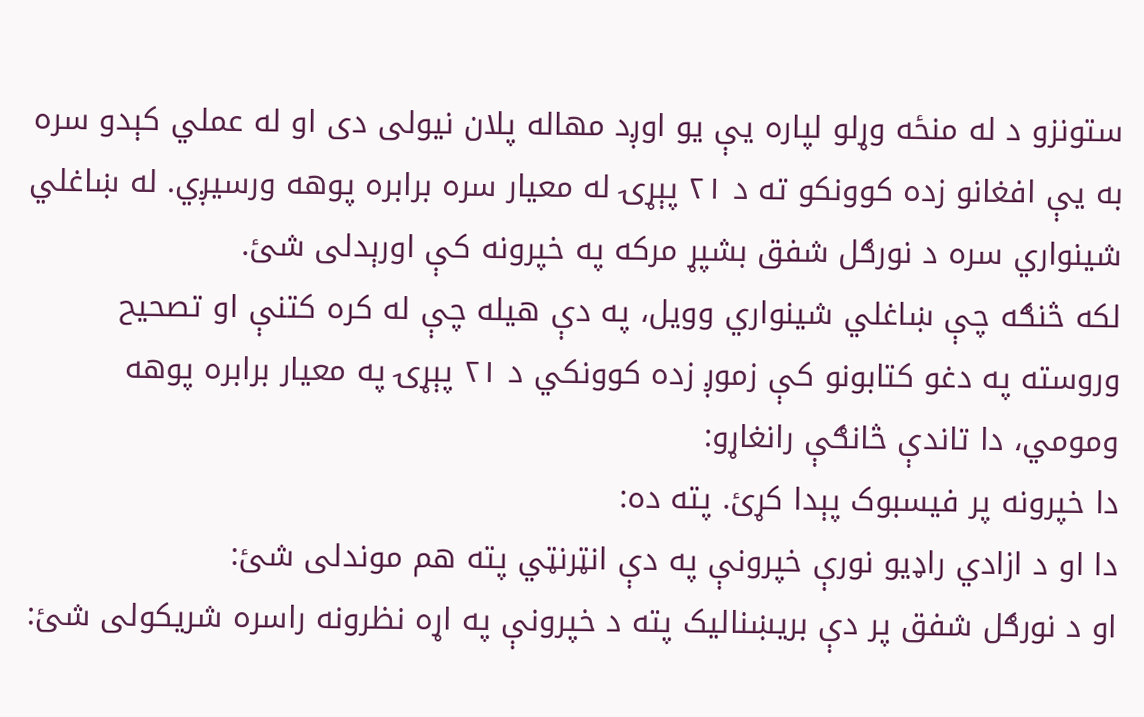ستونزو د له منځه وړلو لپاره یې یو اوږد مهاله پلان نیولی دی او له عملي کېدو سره به يې افغانو زده کوونکو ته د ۲۱ پېړۍ له معیار سره برابره پوهه ورسيږي. له ښاغلي شينواري سره د نورګل شفق بشپړ مرکه په خپرونه کې اورېدلی شئ.
لکه څنګه چې ښاغلي شينواري وویل، په دې هیله چې له کره کتنې او تصحيح وروسته په دغو کتابونو کې زموږ زده کوونکي د ۲۱ پېړۍ په معیار برابره پوهه ومومي، دا تاندې څانګې رانغاړو:
دا خپرونه پر فیسبوک پېدا کړئ. پته ده:
دا او د ازادي راډیو نورې خپرونې په دې انټرنټي پته هم موندلی شئ:
او د نورګل شفق پر دې بریښنالیک پته د خپرونې په اړه نظرونه راسره شریکولی شئ: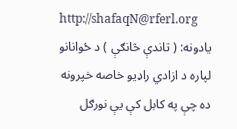http://shafaqN@rferl.org
یادونه: ( تاندې څانګې ) د ځوانانو لپاره د ازادي راډيو خاصه خپرونه ده چې په کابل کې يې نورګل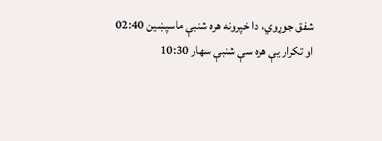شفق جوړوي، دا خپرونه هره شنبې ماسپښين 02:40 او تکرار يې هره سې شنبې سهار 10:30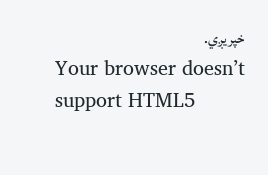خپريږي.
Your browser doesn’t support HTML5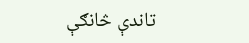تاندې څانګې